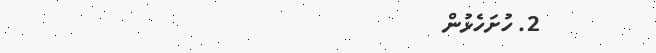2. ހުށަހެޅުން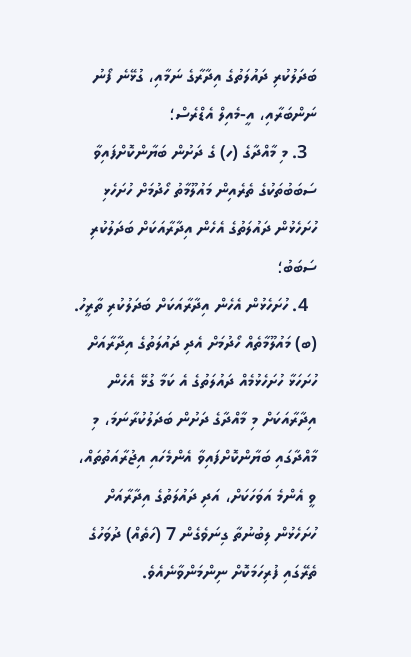ބަދަލުކުރި ދައުލަތުގެ އިދާރާގެ ނަމާއި، ގުޅޭނެ ފޯނު ނަންބަރާއި، އީ-މެއިލް އެޑްރެސް؛
  3. މި މާއްދާގެ (ހ) ގެ ދަށުން ބަޔާންކޮށްފައިވާ ސަބަބުތަކުގެ ތެރެއިން މައުލޫމާތު ހޯދުމަށް ހުށަހެޅި ހުށަހެޅުން ދައުލަތުގެ އެހެން އިދާރާއަކަށް ބަދަލުކުރި ސަބަބު؛
  4. ހުށަހެޅުން އެހެން އިދާރާއަކަށް ބަދަލުކުރި ތާރީހު.
(ބ) މައުލޫމާތެއް ހޯދުމަށް އެދި ދައުލަތުގެ އިދާރާއަށް ހުށަހަޅާ ހުށަހެޅުމެއް ދައުލަތުގެ އެ ކަމާ ގުޅޭ އެހެން އިދާރާއަކަށް މި މާއްދާގެ ދަށުން ބަދަލުކުރާނަމަ، މި މާއްދާގައި ބަޔާންކޮށްފައިވާ އެންމެހައި އިޖުރާއަތުތައް، ވީ އެންމެ އަވަހަކަށް، އަދި ދައުލަތުގެ އިދާރާއަށް ހުށަހެޅުން ލިބުނުތާ ގިނަވެގެން 7 (ހަތެއް) ދުވަހުގެ ތެރޭގައި ފުރިހަމަކޮށް ނިންމަންވާނެއެވެ.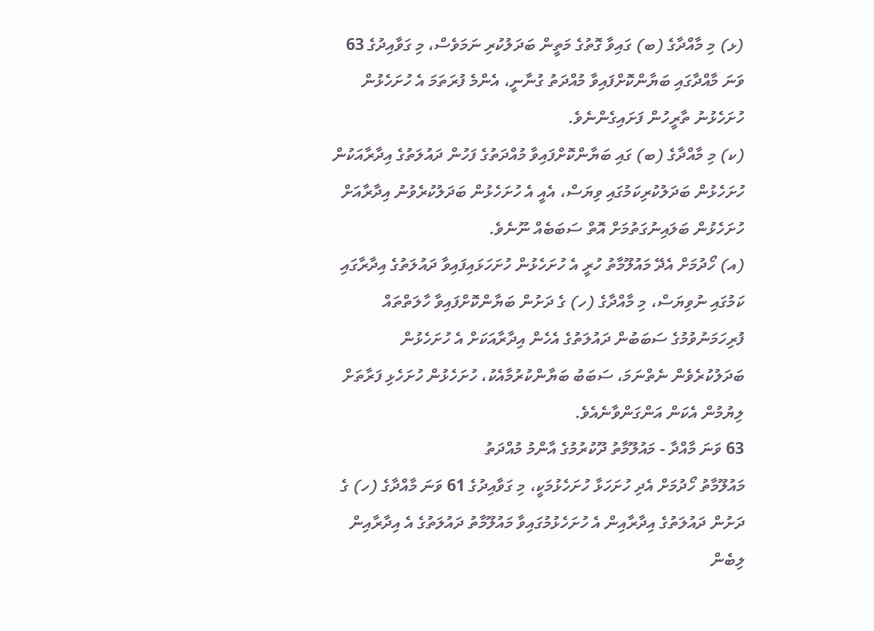(ޅ) މި މާއްދާގެ (ބ) ގައިވާ ގޮތުގެ މަތީން ބަދަލުކުރި ނަމަވެސް، މި ގަވާއިދުގެ 63 ވަނަ މާއްދާގައި ބަޔާންކޮށްފައިވާ މުއްދަތު ގުނާނީ، އެންމެ ފުރަތަމަ އެ ހުށަހެޅުން ހުށަހެޅުނު ތާރީހުން ފަށައިގެންނެވެ.
(ކ) މި މާއްދާގެ (ބ) ގައި ބަޔާންކޮށްފައިވާ މުއްދަތުގެ ފަހުން ދައުލަތުގެ އިދާރާއަކުން ހުށަހެޅުން ބަދަލުކުރިކަމުގައި ވިޔަސް، އެއީ އެ ހުށަހެޅުން ބަދަލުކުރެވުނު އިދާރާއަށް ހުށަހެޅުން ބަލައިނުގަތުމަށް އޮތް ސަބަބެއް ނޫނެވެ.
(އ) ހޯދުމަށް އެދޭ މައުލޫމާތު ހުރީ އެ ހުށަހެޅުން ހުށަހަޅައިފައިވާ ދައުލަތުގެ އިދާރާގައި ކަމުގައި ނުވިޔަސް، މި މާއްދާގެ (ހ) ގެ ދަށުން ބަޔާންކޮށްފައިވާ ހާލަތްތައް ފުރިހަމަނުވުމުގެ ސަބަބުން ދައުލަތުގެ އެހެން އިދާރާއަކަށް އެ ހުށަހެޅުން ބަދަލުކުރެވެން ނެތްނަމަ، ސަބަބު ބަޔާންކުރުމާއެކު، ހުށަހެޅުން ހުށަހެޅި ފަރާތަށް ލިޔުމުން އެކަން އަންގަންވާނެއެވެ.
63 ވަނަ މާއްދާ - މައުލޫމާތު ދޫކުރުމުގެ އާންމު މުއްދަތު
މައުލޫމާތު ހޯދުމަށް އެދި ހުށަހަޅާ ހުށަހެޅުމަކީ، މި ގަވާއިދުގެ 61 ވަނަ މާއްދާގެ (ހ) ގެ ދަށުން ދައުލަތުގެ އިދާރާއިން އެ ހުށަހެޅުމުގައިވާ މައުލޫމާތު ދައުލަތުގެ އެ އިދާރާއިން ލިބެން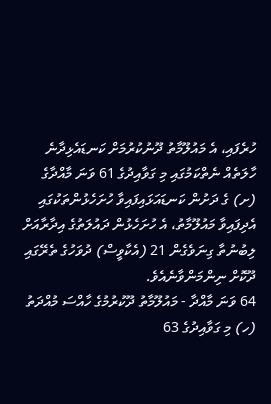ހުރެފައި، އެ މައުލޫމާތު ދޫނުކުރުމަށް ކަނޑައެޅިދާނެ ހާލަތެއް ނެތްކަމުގައި މި ގަވާއިދުގެ 61 ވަނަ މާއްދާގެ (ށ) ގެ ދަށުން ކަނޑައަޅައިފައިވާ ހުށަހެޅުންތަކުގައި އެދިފައިވާ މައުލޫމާތު، އެ ހުށަހެޅުން ދައުލަތުގެ އިދާރާއަށް ލިބުނުތާ ގިނަވެގެން 21 (އެކާވީސް) ދުވަހުގެ ތެރޭގައި ދޫކޮށް ނިންމަންވާނެއެވެ.
64 ވަނަ މާއްދާ - މައުލޫމާތު ދޫކުރުމުގެ ހާއްސަ މުއްދަތު
(ހ) މި ގަވާއިދުގެ 63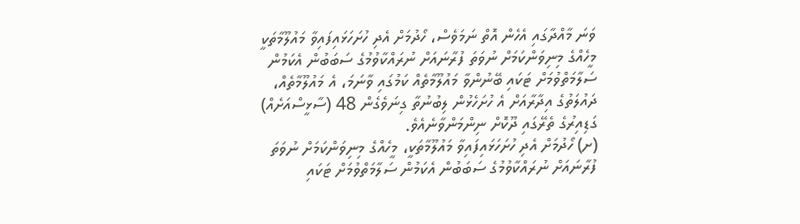ވަނަ މާއްދާގައި އެހެން އޮތް ނަމަވެސް، ހޯދުމަށް އެދި ހުށަހަޅައިފައިވާ މައުލޫމާތަކީ މީހެއްގެ މިނިވަންކަމަށް ނުވަތަ ފުރާނައަށް ނުރައްކާވުމުގެ ސަބަބުން އެކަމުން ސަލާމަތްވުމަށް ޓަކައި ބޭނުންވާ މައުލޫމާތެއް ކަމުގައި ވާނަމަ، އެ މައުލޫމާތެއް، ދައުލަތުގެ އިދާރާއަށް އެ ހުށަހެޅުން ލިބުނުތާ ގިނަވެގެން 48 (ސާޅީސްއަށެއް) ގަޑިއިރުގެ ތެރޭގައި ދޫކޮށް ނިންމަންވާނެއެވެ.
(ށ) ހޯދުމަށް އެދި ހުށަހަޅައިފައިވާ މައުލޫމާތަކީ، މީހެއްގެ މިނިވަންކަމަށް ނުވަތަ ފުރާނައަށް ނުރައްކާވުމުގެ ސަބަބުން އެކަމުން ސަލާމަތްވުމަށް ޓަކައި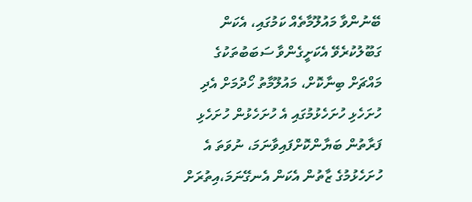ބޭނުންވާ މައުލޫމާތެއް ކަމުގައި، އެކަން ގަބޫލުކުރެވޭ އެކަށީގެންވާ ސަބަބުތަކުގެ މައްޗަށް ބިނާކޮށް، މައުލޫމާތު ހޯދުމަށް އެދި ހުށަހެޅި ހުށަހެޅުމުގައި އެ ހުށަހެޅުން ހުށަހެޅި ފަރާތުން ބަޔާންކޮށްފައިވާނަމަ، ނުވަތަ އެ ހުށަހެޅުމުގެ ޒާތުން އެކަން އެނގޭނަމަ،އިތުރަށް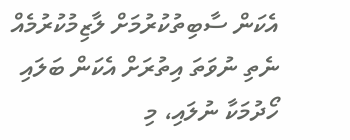އެކަން ސާބިތުކުރުމަށް ލާޒިމުކުރުމެއް ނެތި ނުވަތަ އިތުރަށް އެކަން ބަލައި ހޯދުމަކާ ނުލައި، މި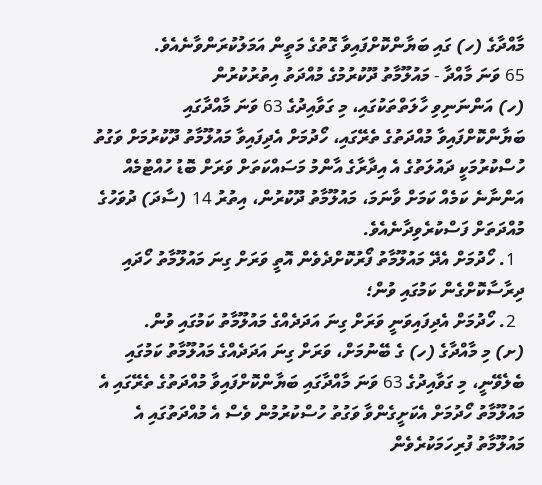މާއްދާގެ (ހ) ގައި ބަޔާންކޮށްފައިވާ ގޮތުގެ މަތީން އަމަލުކުރަންވާނެއެވެ.
65 ވަނަ މާއްދާ - މައުލޫމާތު ދޫކުރުމުގެ މުއްދަތު އިތުރުކުރުން
(ހ) އަންނަނިވި ހާލަތްތަކުގައި، މި ގަވާއިދުގެ 63 ވަނަ މާއްދާގައި ބަޔާންކޮށްފައިވާ މުއްދަތުގެ ތެރޭގައި، ހޯދުމަށް އެދިފައިވާ މައުލޫމާތު ދޫކުރުމަށް ވަގުތު ހުސްކުރުމަކީ ދައުލަތުގެ އެ އިދާރާގެ އާންމު މަސައްކަތަށް ވަރަށް ބޮޑު ހުއްޓުމެއް އަންނާނެ ކަމެއް ކަމަށް ވާނަމަ، މައުލޫމާތު ދޫކުރުން، އިތުރު 14 (ސާދަ) ދުވަހުގެ މުއްދަތަށް ފަސްކުރެވިދާނެއެވެ.
  1. ހޯދުމަށް އެދޭ މައުލޫމާތު ފޯރުކޮށްދެވެން އޮތީ ވަރަށް ގިނަ މައުލޫމާތު ހޯދައި ދިރާސާކޮށްގެން ކަމުގައި ވުން؛
  2. ހޯދުމަށް އެދިފައިވަނީ ވަރަށް ގިނަ އަދަދެއްގެ މައުލޫމާތު ކަމުގައި ވުން.
(ށ) މި މާއްދާގެ (ހ) ގެ ބޭނުމަށް، ވަރަށް ގިނަ އަދަދެއްގެ މައުލޫމާތު ކަމުގައި ބެލެވޭނީ، މި ގަވާއިދުގެ 63 ވަނަ މާއްދާގައި ބަޔާންކޮށްފައިވާ މުއްދަތުގެ ތެރޭގައި އެ މައުލޫމާތު ހޯދުމަށް އެކަށީގެންވާ ވަގުތު ހުސްކުރުމުން ވެސް އެ މުއްދަތުގައި އެ މައުލޫމާތު ފުރިހަމަކުރެވެން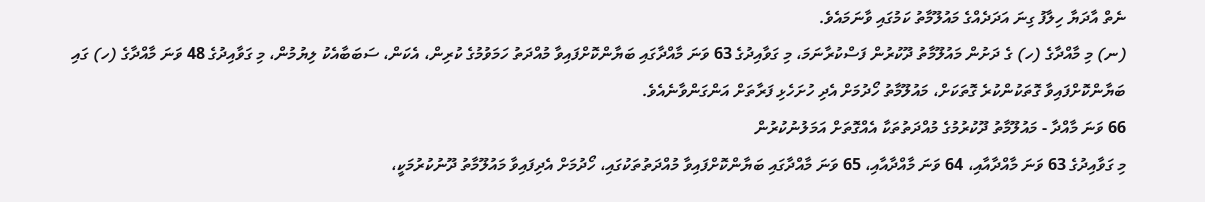ނެތް އާދަޔާ ހިލާފު ގިނަ އަދަދެއްގެ މައުލޫމާތު ކަމުގައި ވާނަމައެވެ.
(ނ) މި މާއްދާގެ (ހ) ގެ ދަށުން މައުލޫމާތު ދޫކުރުން ފަސްކުރާނަމަ، މި ގަވާއިދުގެ 63 ވަނަ މާއްދާގައި ބަޔާންކޮށްފައިވާ މުއްދަތު ހަމަވުމުގެ ކުރިން، އެކަން، ސަބަބާއެކު ލިޔުމުން، މި ގަވާއިދުގެ 48 ވަނަ މާއްދާގެ (ހ) ގައި ބަޔާންކޮށްފައިވާ ގޮތަކުންކުރެ ގޮތަކަށް، މައުލޫމާތު ހޯދުމަށް އެދި ހުށަހެޅި ފަރާތަށް އަންގަންވާނެއެވެ.
66 ވަނަ މާއްދާ - މައުލޫމާތު ދޫކުރުމުގެ މުއްދަތުތަކާ އެއްގޮތަށް އަމަލުނުކުރުން
މި ގަވާއިދުގެ 63 ވަނަ މާއްދާއާއި، 64 ވަނަ މާއްދާއާއި، 65 ވަނަ މާއްދާގައި ބަޔާންކޮށްފައިވާ މުއްދަތުތަކުގައި، ހޯދުމަށް އެދިފައިވާ މައުލޫމާތު ދޫނުކުރުމަކީ،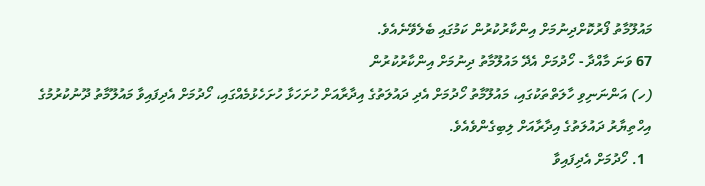މައުލޫމާތު ފޯރުކޮށްދިނުމަށް އިންކާރުކުރުން ކަމުގައި ބެލެވޭނެއެވެ.
67 ވަނަ މާއްދާ - ހޯދުމަށް އެދޭ މައުލޫމާތު ދިނުމަށް އިންކާރުކުރުން
(ހ) އަންނަނިވި ހާލަތްތަކުގައި، މައުލޫމާތު ހޯދުމަށް އެދި ދައުލަތުގެ އިދާރާއަށް ހުށަހަޅާ ހުށަހެޅުމެއްގައި، ހޯދުމަށް އެދިފައިވާ މައުލޫމާތު ދޫނުކުރުމުގެ އިހްތިޔާރު ދައުލަތުގެ އިދާރާއަށް ލިބިގެންވެއެވެ.
  1. ހޯދުމަށް އެދިފައިވާ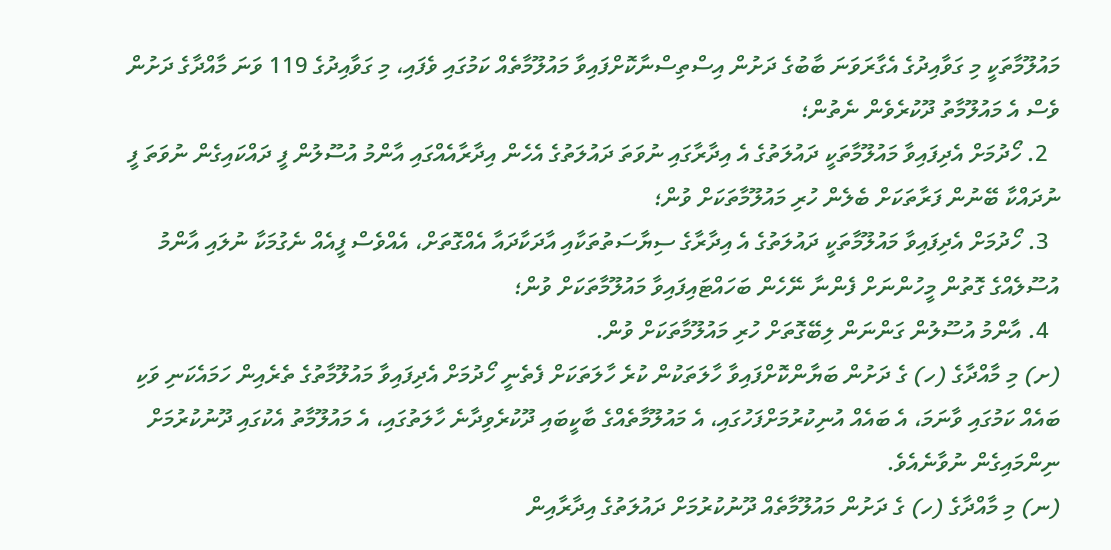މައުލޫމާތަކީ މި ގަވާއިދުގެ އެގާރަވަނަ ބާބުގެ ދަށުން އިސްތިސްނާކޮށްފައިވާ މައުލޫމާތެއް ކަމުގައި ވެފައި، މި ގަވާއިދުގެ 119 ވަނަ މާއްދާގެ ދަށުން ވެސް އެ މައުލޫމާތު ދޫކުރެވެން ނެތުން؛
  2. ހޯދުމަށް އެދިފައިވާ މައުލޫމާތަކީ ދައުލަތުގެ އެ އިދާރާގައި ނުވަތަ ދައުލަތުގެ އެހެން އިދާރާއެއްގައި އާންމު އުސޫލުން ފީ ދައްކައިގެން ނުވަތަ ފީ ނުދައްކާ ބޭނުން ފަރާތަކަށް ބެލެން ހުރި މައުލޫމާތަކަށް ވުން؛
  3. ހޯދުމަށް އެދިފައިވާ މައުލޫމާތަކީ ދައުލަތުގެ އެ އިދާރާގެ ސިޔާސަތުތަކާއި އާދަކާދައާ އެއްގޮތަށް، އެއްވެސް ފީއެއް ނެގުމަކާ ނުލައި އާންމު އުސޫލެއްގެ ގޮތުން މީހުންނަށް ފެންނާ ނޭހެން ބަހައްޓައިފައިވާ މައުލޫމާތަކަށް ވުން؛
  4. އާންމު އުސޫލުން ގަންނަން ލިބޭގޮތަށް ހުރި މައުލޫމާތަކަށް ވުން.
(ށ) މި މާއްދާގެ (ހ) ގެ ދަށުން ބަޔާންކޮށްފައިވާ ހާލަތަކުން ކުރެ ހާލަތަކަށް ފެތެނީ ހޯދުމަށް އެދިފައިވާ މައުލޫމާތުގެ ތެރެއިން ހަމައެކަނި ވަކި ބައެއް ކަމުގައި ވާނަމަ، އެ ބައެއް އުނިކުރުމަށްފަހުގައި، އެ މައުލޫމާތެއްގެ ބާކީބައި ދޫކުރެވިދާނެ ހާލަތުގައި، އެ މައުލޫމާތު އެކުގައި ދޫނުކުރުމަށް ނިންމައިގެން ނުވާނެއެވެ.
(ނ) މި މާއްދާގެ (ހ) ގެ ދަށުން މައުލޫމާތެއް ދޫނުކުރުމަށް ދައުލަތުގެ އިދާރާއިން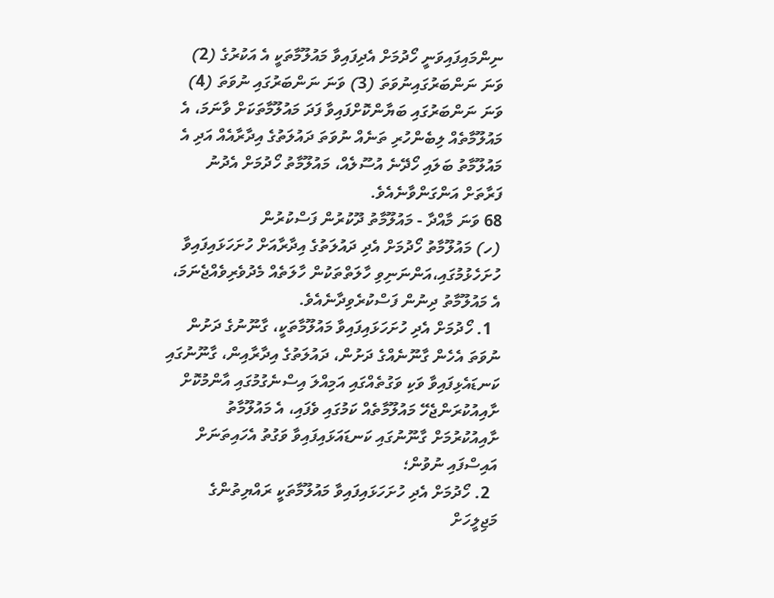ނިންމައިފައިވަނީ ހޯދުމަށް އެދިފައިވާ މައުލޫމާތަކީ އެ އަކުރުގެ (2) ވަނަ ނަންބަރުގައިނުވަތަ (3) ވަނަ ނަންބަރުގައި ނުވަތަ (4) ވަނަ ނަންބަރުގައި ބަޔާންކޮށްފައިވާ ފަދަ މައުލޫމާތަކަށް ވާނަމަ، އެ މައުލޫމާތެއް ލިބެންހުރި ތަނެއް ނުވަތަ ދައުލަތުގެ އިދާރާއެއް އަދި އެ މައުލޫމާތު ބަލައި ހޯދޭނެ އުސޫލެއް، މައުލޫމާތު ހޯދުމަށް އެދުނު ފަރާތަށް އަންގަންވާނެއެވެ.
68 ވަނަ މާއްދާ - މައުލޫމާތު ދޫކުރުން ފަސްކުރުން
(ހ) މައުލޫމާތު ހޯދުމަށް އެދި ދައުލަތުގެ އިދާރާއަށް ހުށަހަޅައިފައިވާ ހުށަހެޅުމުގައި،އަންނަނިވި ހާލަތްތަކުން ހާލަތެއް މެދުވެރިވެއްޖެނަމަ، އެ މައުލޫމާތު ދިނުން ފަސްކުރެވިދާނެއެވެ.
  1. ހޯދުމަށް އެދި ހުށަހަޅައިފައިވާ މައުލޫމާތަކީ، ގާނޫނުގެ ދަށުން ނުވަތަ އެހެން ގާނޫނެއްގެ ދަށުން، ދައުލަތުގެ އިދާރާއިން، ގާނޫނުގައި ކަނޑައެޅިފައިވާ ވަކި ވަގުތެއްގައި އަމިއްލަ އިސްނެގުމުގައި އާންމުކޮށް ށާއިއުކުރަންޖެހޭ މައުލޫމާތެއް ކަމުގައި ވެފައި، އެ މައުލޫމާތު ށާއިއުކުރުމަށް ގާނޫނުގައި ކަނޑައަޅައިފައިވާ ވަގުތު އެހައިތަނަށް އައިސްފައި ނުވުން؛
  2. ހޯދުމަށް އެދި ހުށަހަޅައިފައިވާ މައުލޫމާތަކީ ރައްޔިތުންގެ މަޖިލީހަށް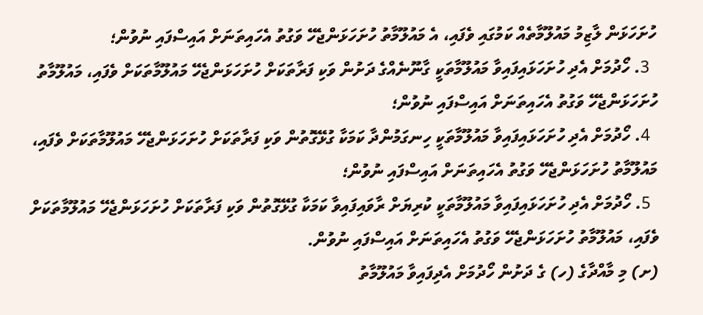ހުށަހަޅަން ލާޒިމު މައުލޫމާތެއް ކަމުގައި ވެފައި، އެ މައުލޫމާތު ހުށަހަޅަންޖެހޭ ވަގުތު އެހައިތަނަށް އައިސްފައި ނުވުން؛
  3. ހޯދުމަށް އެދި ހުށަހަޅައިފައިވާ މައުލޫމާތަކީ ގާނޫނެއްގެ ދަށުން ވަކި ފަރާތަކަށް ހުށަހަޅަންޖެހޭ މައުލޫމާތަކަށް ވެފައި، މައުލޫމާތު ހުށަހަޅަންޖެހޭ ވަގުތު އެހައިތަނަށް އައިސްފައި ނުވުން؛
  4. ހޯދުމަށް އެދި ހުށަހަޅައިފައިވާ މައުލޫމާތަކީ ހިނގަމުންދާ ކަމަކާ ގުޅޭގޮތުން ވަކި ފަރާތަކަށް ހުށަހަޅަންޖެހޭ މައުލޫމާތަކަށް ވެފައި، މައުލޫމާތު ހުށަހަޅަންޖެހޭ ވަގުތު އެހައިތަނަށް އައިސްފައި ނުވުން؛
  5. ހޯދުމަށް އެދި ހުށަހަޅައިފައިވާ މައުލޫމާތަކީ ކުރިޔަށް ރާވައިފައިވާ ކަމަކާ ގުޅޭގޮތުން ވަކި ފަރާތަކަށް ހުށަހަޅަންޖެހޭ މައުލޫމާތަކަށް ވެފައި، މައުލޫމާތު ހުށަހަޅަންޖެހޭ ވަގުތު އެހައިތަނަށް އައިސްފައި ނުވުން.
(ށ) މި މާއްދާގެ (ހ) ގެ ދަށުން ހޯދުމަށް އެދިފައިވާ މައުލޫމާތު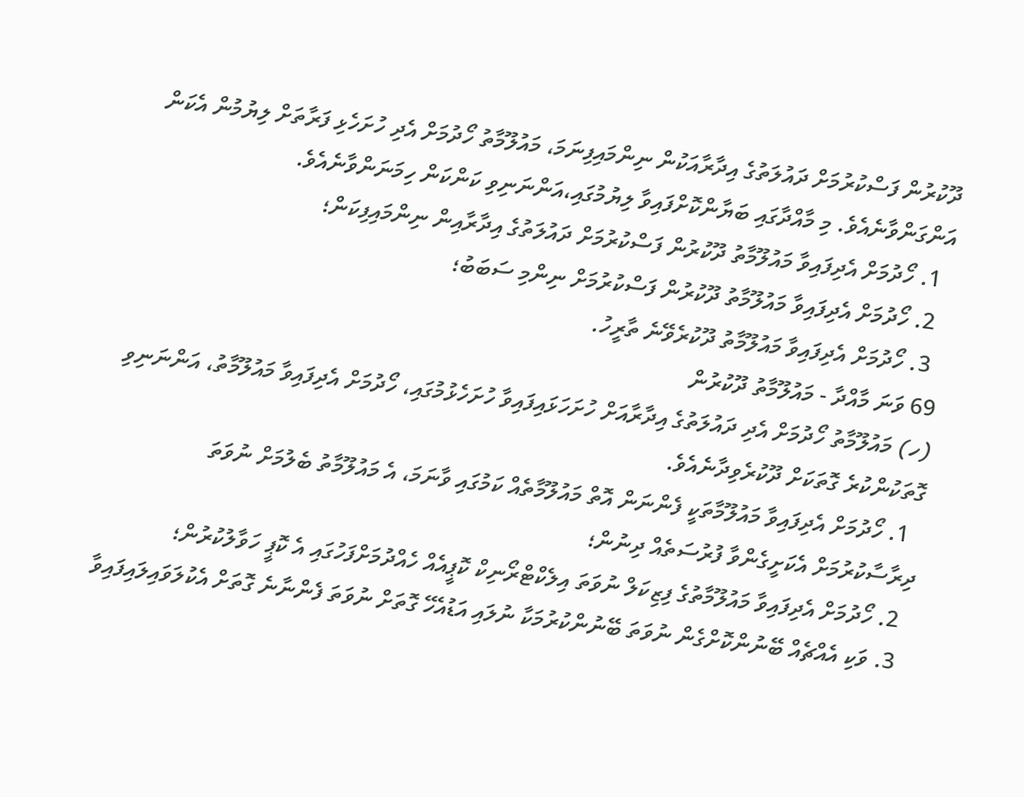ދޫކުރުން ފަސްކުރުމަށް ދައުލަތުގެ އިދާރާއަކުން ނިންމައިފިނަމަ، މައުލޫމާތު ހޯދުމަށް އެދި ހުށަހެޅި ފަރާތަށް ލިޔުމުން އެކަން އަންގަންވާނެއެވެ. މި މާއްދާގައި ބަޔާންކޮށްފައިވާ ލިޔުމުގައި،އަންނަނިވި ކަންކަން ހިމަނަންވާނެއެވެ.
  1. ހޯދުމަށް އެދިފައިވާ މައުލޫމާތު ދޫކުރުން ފަސްކުރުމަށް ދައުލަތުގެ އިދާރާއިން ނިންމައިފިކަން؛
  2. ހޯދުމަށް އެދިފައިވާ މައުލޫމާތު ދޫކުރުން ފަސްކުރުމަށް ނިންމި ސަބަބު؛
  3. ހޯދުމަށް އެދިފައިވާ މައުލޫމާތު ދޫކުރެވޭނެ ތާރީހު.
69 ވަނަ މާއްދާ - މައުލޫމާތު ދޫކުރުން
(ހ) މައުލޫމާތު ހޯދުމަށް އެދި ދައުލަތުގެ އިދާރާއަށް ހުށަހަޅައިފައިވާ ހުށަހެޅުމުގައި، ހޯދުމަށް އެދިފައިވާ މައުލޫމާތު، އަންނަނިވި ގޮތަކުންކުރެ ގޮތަކަށް ދޫކުރެވިދާނެއެވެ.
  1. ހޯދުމަށް އެދިފައިވާ މައުލޫމާތަކީ ފެންނަން އޮތް މައުލޫމާތެއް ކަމުގައި ވާނަމަ، އެ މައުލޫމާތު ބެލުމަށް ނުވަތަ ދިރާސާކުރުމަށް އެކަށީގެންވާ ފުރުސަތެއް ދިނުން؛
  2. ހޯދުމަށް އެދިފައިވާ މައުލޫމާތުގެ ފިޒިކަލް ނުވަތަ އިލެކްޓްރޯނިކް ކޮޕީއެއް ހެއްދުމަށްފަހުގައި އެ ކޮޕީ ހަވާލުކުރުން؛
  3. ވަކި އެއްޗެއް ބޭނުންކޮށްގެން ނުވަތަ ބޭނުންކުރުމަކާ ނުލައި އަޑުއެހޭ ގޮތަށް ނުވަތަ ފެންނާނެ ގޮތަށް އެކުލަވައިލައިފައިވާ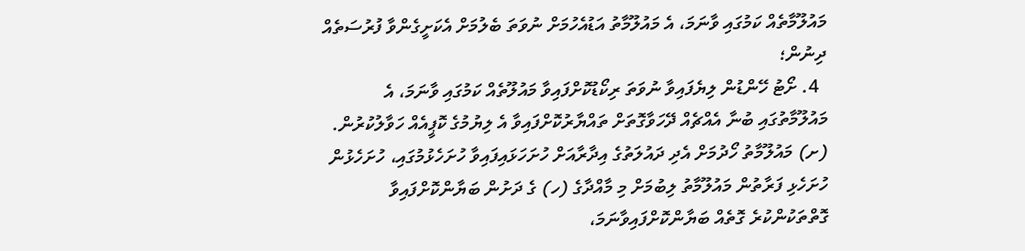މައުލޫމާތެއް ކަމުގައި ވާނަމަ، އެ މައުލޫމާތު އަޑުއެހުމަށް ނުވަތަ ބެލުމަށް އެކަށީގެންވާ ފުރުސަތެއް ދިނުން؛
  4. ށޯޓު ހޭންޑުން ލިޔެފައިވާ ނުވަތަ ރިކޯޑުކޮށްފައިވާ މައުލޫތެއް ކަމުގައި ވާނަމަ، އެ މައުލޫމާތުގައި ބުނާ އެއްޗެއް ދޭހަވާގޮތަށް ތައްޔާރުކޮށްފައިވާ އެ ލިޔުމުގެ ކޮޕީއެއް ހަވާލުކުރުން.
(ށ) މައުލޫމާތު ހޯދުމަށް އެދި ދައުލަތުގެ އިދާރާއަށް ހުށަހަޅައިފައިވާ ހުށަހެޅުމުގައި، ހުށަހެޅުން ހުށަހެޅި ފަރާތުން މައުލޫމާތު ލިބުމަށް މި މާއްދާގެ (ހ) ގެ ދަށުން ބަޔާންކޮށްފައިވާ ގޮތްތަކުންކުރެ ގޮތެއް ބަޔާންކޮށްފައިވާނަމަ،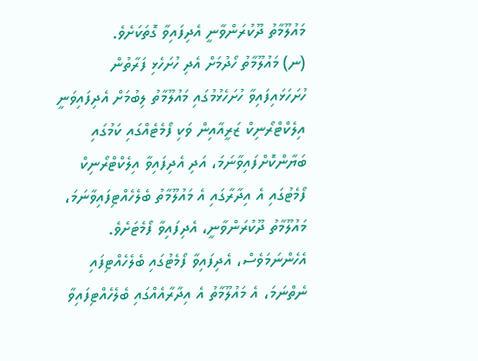މައުލޫމާތު ދޫކުރަންވާނީ އެދިފައިވާ ގޮތަކަށެވެ.
(ނ) މައުލޫމާތު ހޯދުމަށް އެދި ހުށަހެޅި ފަރާތުން ހުށަހަޅައިފައިވާ ހުށަހެޅުމުގައި މައުލޫމާތު ލިބުމަށް އެދިފައިވަނީ އިލެކްޓްރޯނިކް ޒަރީއާއިން ވަކި ފޯމެޓެއްގައި ކަމުގައި ބަޔާންކޮށްފައިވާނަމަ، އަދި އެދިފައިވާ އިލެކްޓްރޯނިކް ފޯމެޓުގައި އެ އިދާރާގައި އެ މައުލޫމާތު ބެލެހެއްޓިފައިވާނަމަ، މައުލޫމާތު ދޫކުރަންވާނީ، އެދިފައިވާ ފޯމެޓަށެވެ. އެހެންނަމަވެސް، އެދިފައިވާ ފޯމެޓުގައި ބެލެހެއްޓިފައި ނެތްނަމަ، އެ މައުލޫމާތު އެ އިދާރާއެއްގައި ބެލެހެއްޓިފައިވާ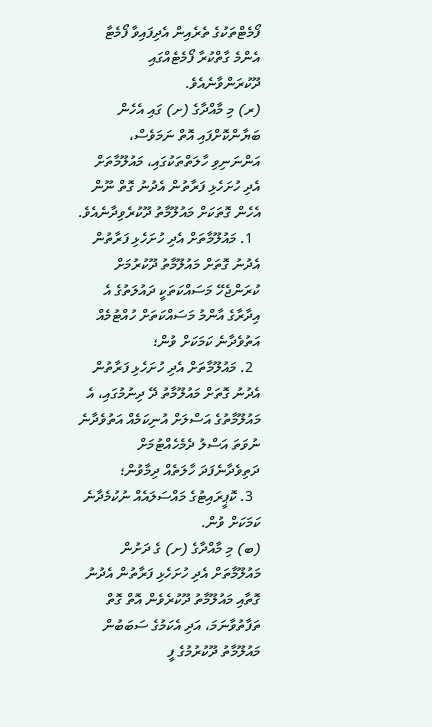ފޯމެޓްތަކުގެ ތެރެއިން އެދިފައިވާ ފޯމެޓާ އެންމެ ގާތްކުރާ ފޯމެޓެއްގައި ދޫކުރަންވާނެއެވެ.
(ރ) މި މާއްދާގެ (ށ) ގައި އެހެން ބަޔާންކޮށްފައި އޮތް ނަމަވެސް، އަންނަނިވި ހާލަތްތަކުގައި، މައުލޫމާތަށް އެދި ހުށަހެޅި ފަރާތުން އެދުނު ގޮތް ނޫން އެހެން ގޮތަކަށް މައުލޫމާތު ދޫކުރެވިދާނެއެވެ.
  1. މައުލޫމާތަށް އެދި ހުށަހެޅި ފަރާތުން އެދުނު ގޮތަށް މައުލޫމާތު ދޫކުރުމަށް ކުރަންޖެހޭ މަސައްކަތަކީ ދައުލަތުގެ އެ އިދާރާގެ އާންމު މަސައްކަތަށް ހުއްޓުމެއް އަތުވެދާނެ ކަމަކަށް ވުން؛
  2. މައުލޫމާތަށް އެދި ހުށަހެޅި ފަރާތުން އެދުނު ގޮތަށް މައުލޫމާތު ދޭ ދިނުމުގައި، އެ މައުލޫމާތުގެ އަސްލަށް އުނިކަމެއް އަތުވެދާނެ ނުވަތަ އަސްލު ދެމެހެއްޓުމަށް ދަތިވެދާނެފަދަ ހާލަތެއް ދިމާވުން؛
  3. ކޮޕީރައިޓުގެ މައްސަލައެއް ނުކުމެދާނެ ކަމަކަށް ވުން.
(ބ) މި މާއްދާގެ (ށ) ގެ ދަށުން މައުލޫމާތަށް އެދި ހުށަހެޅި ފަރާތުން އެދުނު ގޮތާއި މައުލޫމާތު ދޫކުރެވެން އޮތް ގޮތް ތަފާތުވާނަމަ، އަދި އެކަމުގެ ސަބަބުން މައުލޫމާތު ދޫކުރުމުގެ ފީ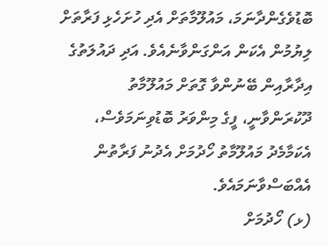ބޮޑުވެގެންދާނަމަ، މައުލޫމާތަށް އެދި ހުށަހެޅި ފަރާތަށް ލިޔުމުން އެކަން އަންގަންވާނެއެވެ. އަދި ދައުލަތުގެ އިދާރާއިން ބޭނުންވާ ގޮތަށް މައުލޫމާތު ދޫކުރަންވާނީ، ފީގެ މިންވަރު ބޮޑުވިނަމަވެސް، އެކަމާމެދު މައުލޫމާތު ހޯދުމަށް އެދުނު ފަރާތުން އެއްބަސްވާނަމައެވެ.
(ޅ) ހޯދުމަށް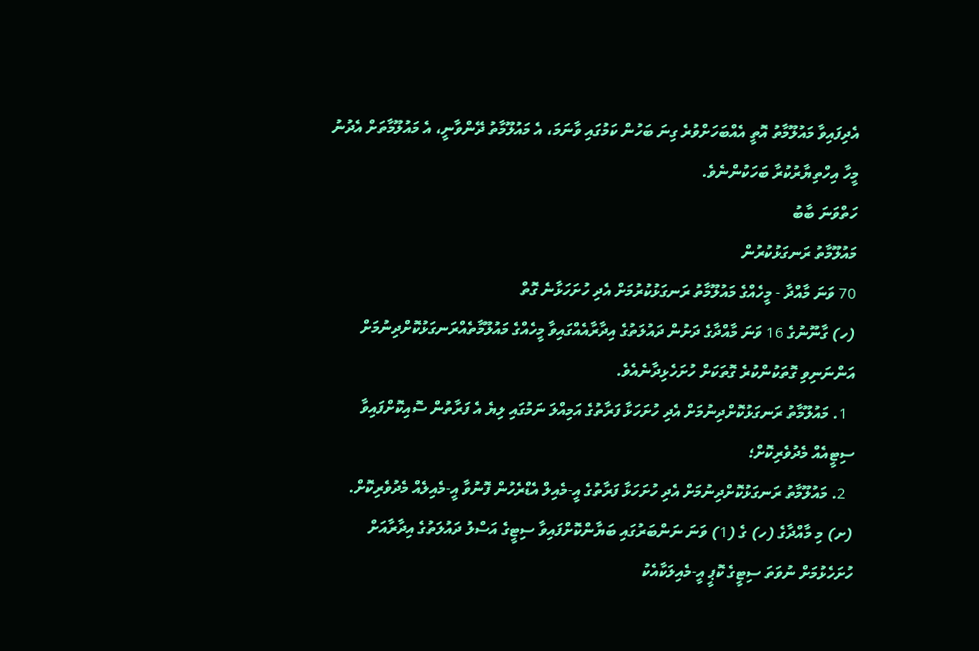އެދިފައިވާ މައުލޫމާތު އޮތީ އެއްބަހަށްވުރެ ގިނަ ބަހުން ކަމުގައި ވާނަމަ، އެ މައުލޫމާތު ދޭންވާނީ، އެ މައުލޫމާތަށް އެދުނު މީހާ އިހްތިޔާރުކުރާ ބަހަކުންނެވެ.
ހަތްވަނަ ބާބު
މައުލޫމާތު ރަނގަޅުކުރުން
70 ވަނަ މާއްދާ - މީހެއްގެ މައުލޫމާތު ރަނގަޅުކުރުމަށް އެދި ހުށަހަޅާނެ ގޮތް
(ހ) ގާނޫނުގެ 16 ވަނަ މާއްދާގެ ދަށުން ދައުލަތުގެ އިދާރާއެއްގައިވާ މީހެއްގެ މައުލޫމާތެއްރަނގަޅުކޮށްދިނުމަށް އަންނަނިވި ގޮތަކުންކުރެ ގޮތަކަށް ހުށަހެޅިދާނެއެވެ.
  1. މައުލޫމާތު ރަނގަޅުކޮށްދިނުމަށް އެދި ހުށަހަޅާ ފަރާތުގެ އަމިއްލަ ނަމުގައި ލިޔެ އެ ފަރާތުން ސޮއިކޮށްފައިވާ ސިޓީއެއް މެދުވެރިކޮށް؛
  2. މައުލޫމާތު ރަނގަޅުކޮށްދިނުމަށް އެދި ހުށަހަޅާ ފަރާތުގެ އީ-މެއިލް އެޑްރެހުން ފޮނުވާ އީ-މެއިލެއް މެދުވެރިކޮށް.
(ށ) މި މާއްދާގެ (ހ) ގެ (1) ވަނަ ނަންބަރުގައި ބަޔާންކޮށްފައިވާ ސިޓީގެ އަސްލު ދައުލަތުގެ އިދާރާއަށް ހުށަހެޅުމަށް ނުވަތަ ސިޓީގެ ކޮޕީ އީ-މެއިލަކާއެކު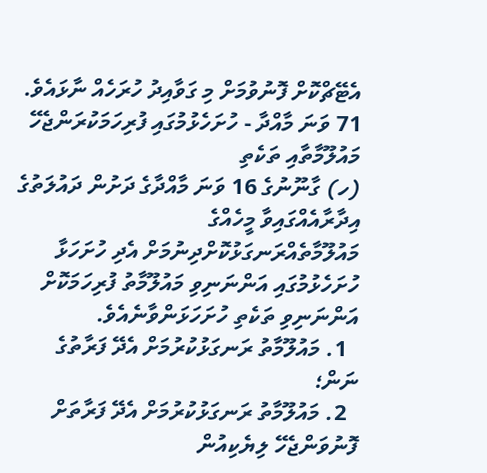އެޓޭޗްކޮށް ފޮނުވުމަށް މި ގަވާއިދު ހުރަހެއް ނާޅައެވެ.
71 ވަނަ މާއްދާ - ހުށަހެޅުމުގައި ފުރިހަމަކުރަންޖެހޭ މައުލޫމާތާއި ތަކެތި
(ހ) ގާނޫނުގެ 16 ވަނަ މާއްދާގެ ދަށުން ދައުލަތުގެ އިދާރާއެއްގައިވާ މީހެއްގެ މައުލޫމާތެއްރަނގަޅުކޮށްދިނުމަށް އެދި ހުށަހަޅާ ހުށަހެޅުމުގައި އަންނަނިވި މައުލޫމާތު ފުރިހަމަކޮށް އަންނަނިވި ތަކެތި ހުށަހަޅަންވާނެއެވެ.
  1. މައުލޫމާތު ރަނގަޅުކުރުމަށް އެދޭ ފަރާތުގެ ނަން؛
  2. މައުލޫމާތު ރަނގަޅުކުރުމަށް އެދޭ ފަރާތަށް ފޮނުވަންޖެހޭ ލިޔެކިއުން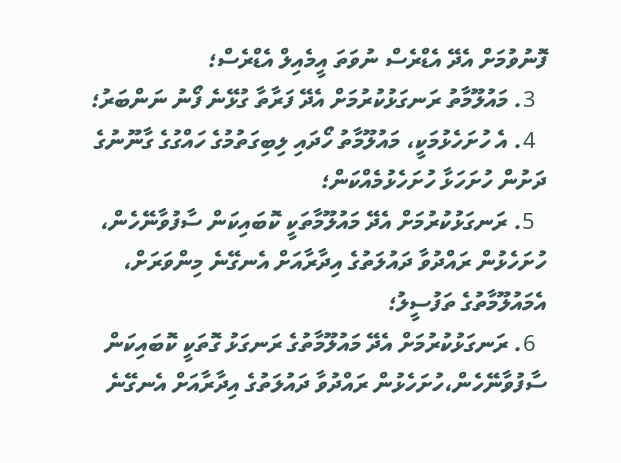ފޮނުވުމަށް އެދޭ އެޑްރެސް ނުވަތަ އީމެއިލް އެޑްރެސް؛
  3. މައުލޫމާތު ރަނގަޅުކުރުމަށް އެދޭ ފަރާތާ ގުޅޭނެ ފޯނު ނަންބަރު؛
  4. އެ ހުށަހެޅުމަކީ، މައުލޫމާތު ހޯދައި ލިބިގަތުމުގެ ހައްގުގެ ގާނޫނުގެ ދަށުން ހުށަހަޅާ ހުށަހެޅުމެއްކަން؛
  5. ރަނގަޅުކުރުމަށް އެދޭ މައުލޫމާތަކީ ކޮބައިކަން ސާފުވާނޭހެން، ހުށަހެޅުން ރައްދުވާ ދައުލަތުގެ އިދާރާއަށް އެނގޭނެ މިންވަރަށް، އެމައުލޫމާތުގެ ތަފުސީލު؛
  6. ރަނގަޅުކުރުމަށް އެދޭ މައުލޫމާތުގެ ރަނގަޅު ގޮތަކީ ކޮބައިކަން ސާފުވާނޭހެން،ހުށަހެޅުން ރައްދުވާ ދައުލަތުގެ އިދާރާއަށް އެނގޭނެ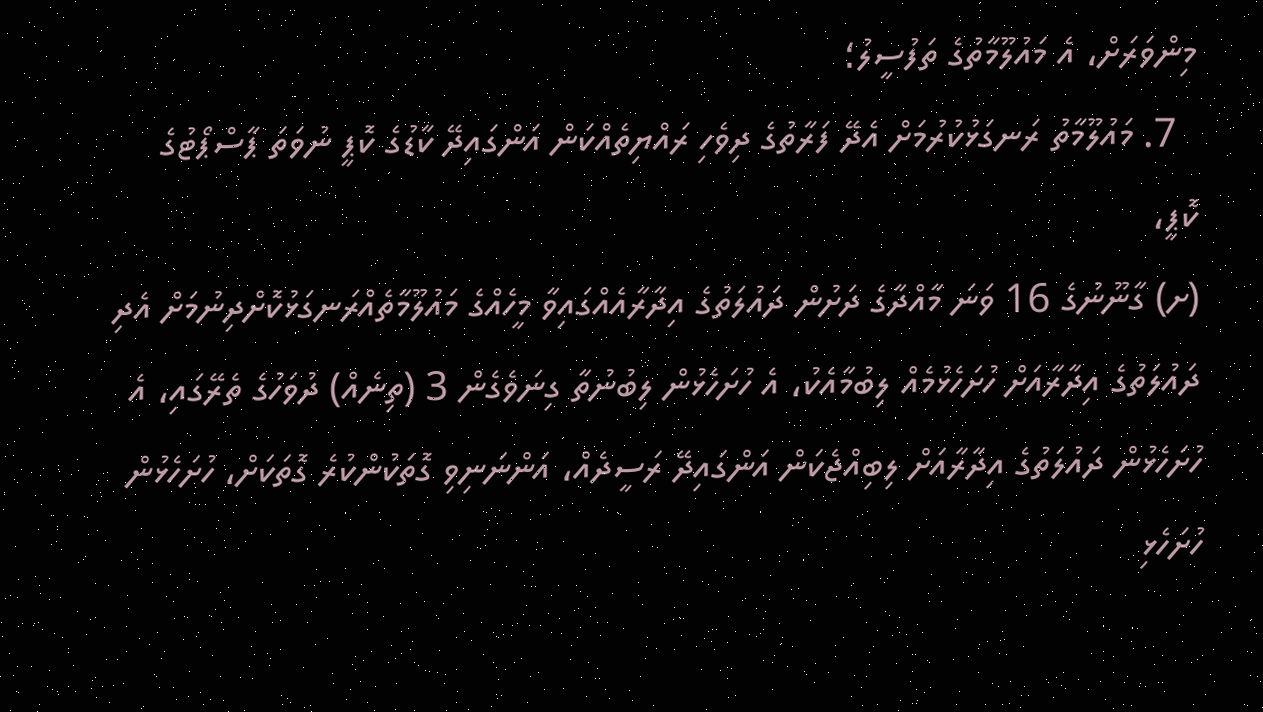މިންވަރަށް، އެ މައުލޫމާތުގެ ތަފުސީލު؛
  7. މައުލޫމާތު ރަނގަޅުކުރުމަށް އެދޭ ފަރާތުގެ ދިވެހި ރައްޔިތެއްކަން އަންގައިދޭ ކާޑުގެ ކޮޕީ ނުވަތަ ޕާސްޕޯޓުގެ ކޮޕީ،
(ށ) ގާނޫނުގެ 16 ވަނަ މާއްދާގެ ދަށުން ދައުލަތުގެ އިދާރާއެއްގައިވާ މީހެއްގެ މައުލޫމާތެއްރަނގަޅުކޮށްދިނުމަށް އެދި ދައުލަތުގެ އިދާރާއަށް ހުށަހެޅުމެއް ލިބުމާއެކު، އެ ހުށަހެޅުން ލިބުނުތާ ގިނަވެގެން 3 (ތިނެއް) ދުވަހުގެ ތެރޭގައި، އެ ހުށަހެޅުން ދައުލަތުގެ އިދާރާއަށް ލިބިއްޖެކަން އަންގައިދޭ ރަސީދެއް، އަންނަނިވި ގޮތަކުންކުރެ ގޮތަކަށް، ހުށަހެޅުން ހުށަހެޅި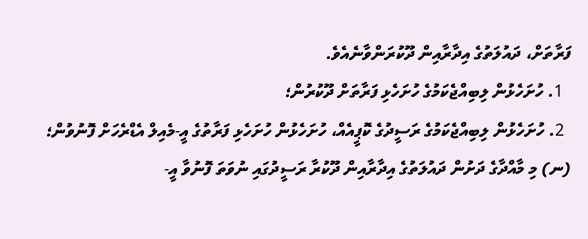ފަރާތަށް، ދައުލަތުގެ އިދާރާއިން ދޫކުރަންވާނެއެވެ.
  1. ހުށަހެޅުން ލިބިއްޖެކަމުގެ ހުށަހެޅި ފަރާތަށް ދޫކުރުން؛
  2. ހުށަހެޅުން ލިބިއްޖެކަމުގެ ރަސީދުގެ ކޮޕީއެއް، ހުށަހެޅުން ހުށަހެޅި ފަރާތުގެ އީ-މެއިލް އެޑްރެހަށް ފޮނުވުން؛
(ނ) މި މާއްދާގެ ދަށުން ދައުލަތުގެ އިދާރާއިން ދޫކުރާ ރަސީދުގައި ނުވަތަ ފޮނުވާ އީ-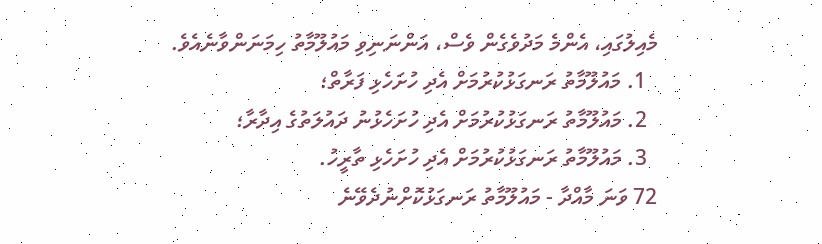މެއިލުގައި، އެންމެ މަދުވެގެން ވެސް، އަންނަނިވި މައުލޫމާތު ހިމަނަންވާނެއެވެ.
  1. މައުލޫމާތު ރަނގަޅުކުރުމަށް އެދި ހުށަހެޅި ފަރާތް؛
  2. މައުލޫމާތު ރަނގަޅުކުރުމަށް އެދި ހުށަހެޅުނު ދައުލަތުގެ އިދާރާ؛
  3. މައުލޫމާތު ރަނގަޅުކުރުމަށް އެދި ހުށަހެޅި ތާރީހު.
72 ވަނަ މާއްދާ - މައުލޫމާތު ރަނގަޅުކޮށްނުދެވޭނެ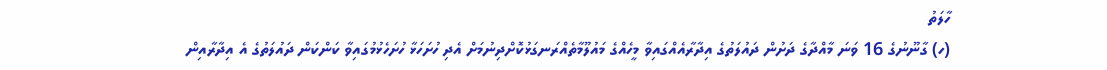ހާލަތު
(ހ) ގާނޫނުގެ 16 ވަނަ މާއްދާގެ ދަށުން ދައުލަތުގެ އިދާރާއެއްގައިވާ މީހެއްގެ މައުލޫމާތެއްރަނގަޅުކޮށްދިނުމަށް އެދި ހުށަހަޅާ ހުށަހެޅުމުގައިވާ ކަންކަން ދައުލަތުގެ އެ އިދާރާއިން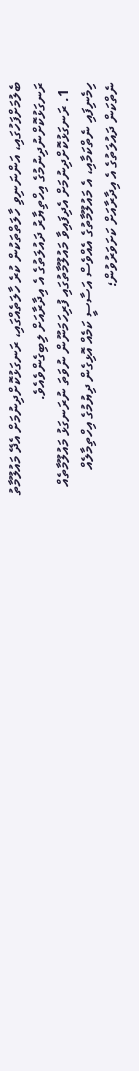ބެލުމަށްފަހުގައި، އަންނަނިވި ހާލަތްތަކުން ކުރެ ހާލަތެއްގައި، ރަނގަޅުކޮށްދިނުމަށް އެދޭ މައުލޫމާތު ރަނގަޅުކޮށްނުދިނުމުގެ އިހްތިޔާރު ދައުލަތުގެ އެ އިދާރާއަށް ލިބިގެންވެއެވެ.
  1. ރަނގަޅުކޮށްދިނުމަށް އެދިފައިވާ މައުލޫމާތުގައި ފުރިހަމަނޫން ނުވަތަ ނުރަނގަޅު މައުލޫމާތެއް ހިމެނިފައި ނެތްކަމާއި، އެ މައުލޫމާތުގެ އެއްވެސް އަސާސީ ކަމެއް އޮޅިގެން ދިޔުމުގެ އިހްތިމާލެއް ނެތްކަން ދައުލަތުގެ އެ އިދާރާއަށް ކަށަވަރުވުން؛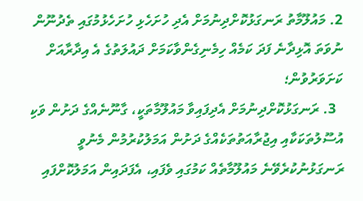2. މައުލޫމާތު ރަނގަޅުކޮށްދިނުމަށް އެދި ހުށަހެޅި ހުށަހެޅުމުގައި ތެދުނޫން ނުވަތަ އޮޅިދާނެ ފަދަ ކަމެއް ހިމެނިގެންވާކަމަށް ދައުލަތުގެ އެ އިދާރާއަށް ކަށަވަރުވުން؛
  3. ރަނގަޅުކޮށްދިނުމަށް އެދިފައިވާ މައުލޫމާތަކީ، ގާނޫނެއްގެ ދަށުން ވަކި އުސޫލުތަކަކާއި އިޖުރާއަތުތަކެއްގެ ދަށުން އަމަލުކުރުމުން މެނުވީ ރަނގަޅުނުކުރެވޭނެ މައުލޫމާތެއް ކަމުގައި ވެފައި، އެފަދައިން އަމަލުކޮށްފައި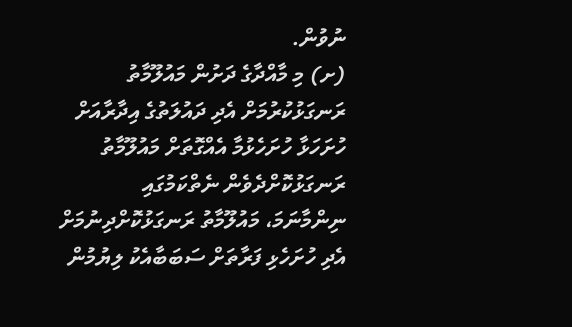ނުވުން.
(ށ) މި މާއްދާގެ ދަށުން މައުލޫމާތު ރަނގަޅުކުރުމަށް އެދި ދައުލަތުގެ އިދާރާއަށް ހުށަހަޅާ ހުށަހެޅުމާ އެއްގޮތަށް މައުލޫމާތު ރަނގަޅުކޮށްދެވެން ނެތްކަމުގައި ނިންމާނަމަ، މައުލޫމާތު ރަނގަޅުކޮށްދިނުމަށް އެދި ހުށަހެޅި ފަރާތަށް ސަބަބާއެކު ލިޔުމުން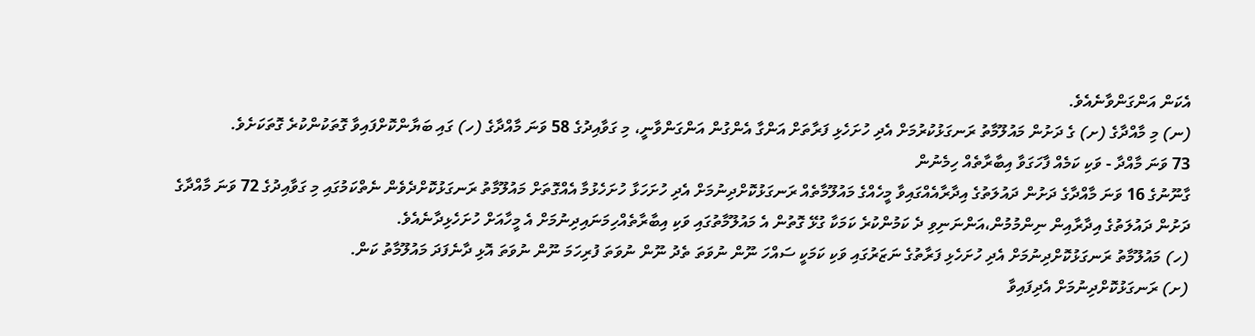އެކަން އަންގަންވާނެއެވެ.
(ނ) މި މާއްދާގެ (ށ) ގެ ދަށުން މައުލޫމާތު ރަނގަޅުކުރުމަށް އެދި ހުށަހެޅި ފަރާތަށް އަންގާ އެންގުން އަންގަންވާނީ، މި ގަވާއިދުގެ 58 ވަނަ މާއްދާގެ (ހ) ގައި ބަޔާންކޮށްފައިވާ ގޮތަކުންކުރެ ގޮތަކަށެވެ.
73 ވަނަ މާއްދާ - ވަކި ކަމެއް ފާހަގަވާ އިބާރާތެއް ހިމެނުން
ގާނޫނުގެ 16 ވަނަ މާއްދާގެ ދަށުން ދައުލަތުގެ އިދާރާއެއްގައިވާ މީހެއްގެ މައުލޫމާތެއް ރަނގަޅުކޮށްދިނުމަށް އެދި ހުށަހަޅާ ހުށަހެޅުމާ އެއްގޮތަށް މައުލޫމާތު ރަނގަޅުކޮށްދެވެން ނެތްކަމުގައި މި ގަވާއިދުގެ 72 ވަނަ މާއްދާގެ ދަށުން ދައުލަތުގެ އިދާރާއިން ނިންމުމުން،އަންނަނިވި ދެ ކަމުންކުރެ ކަމަކާ ގުޅޭ ގޮތުން އެ މައުލޫމާތުގައި ވަކި އިބާރާތެއްހިމަނައިދިނުމަށް އެ މީހާއަށް ހުށަހެޅިދާނެއެވެ.
(ހ) މައުލޫމާތު ރަނގަޅުކޮށްދިނުމަށް އެދި ހުށަހެޅި ފަރާތުގެ ނަޒަރުގައި ވަކި ކަމަކީ ސައްހަ ނޫން ނުވަތަ ތެދު ނޫން ނުވަތަ ފުރިހަމަ ނޫން ނުވަތަ އޮޅި ދާނެފަދަ މައުލޫމާތު ކަން.
(ށ) ރަނގަޅުކޮށްދިނުމަށް އެދިފައިވާ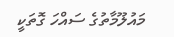މައުލޫމާތުގެ ސައްހަ ގޮތަކީ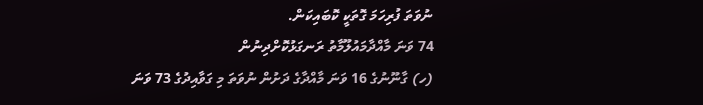ނުވަތަ ފުރިހަމަ ގޮތަކީ ކޮބައިކަން.
74 ވަނަ މާއްދާމައުލޫމާތު ރަނގަޅުކޮށްދިނުން
(ހ) ގާނޫނުގެ 16 ވަނަ މާއްދާގެ ދަށުން ނުވަތަ މި ގަވާއިދުގެ 73 ވަނަ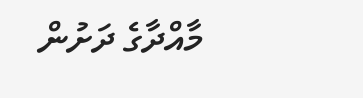މާއްދާގެ ދަށުން